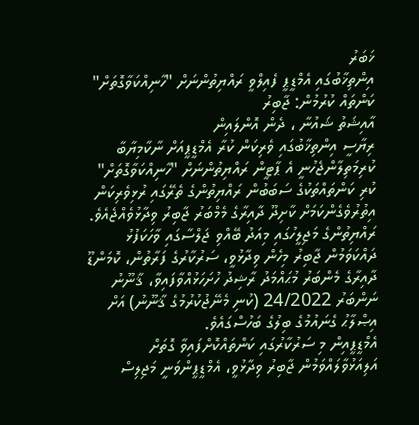ޚަބަރު
އިންތިޚާބުގައި އެމްޑީޕީ ފެއިލްވީ ރައްޔިތުންނަށް "ހާނިއްކަވާގޮތަށް" ކަންތައް ކުރުމުން: ޖާބިރު
އާއިޝަތު ޝައުނާ ، ދެން އޮންލައިން
ރިޔާސީ އިންތިޚާބުގައި ވެރިކަން ކުރާ އެމްޑީޕީއަށް ނާކާމިޔާބާ ކުރިމަތިލާންޖެހުނީ އެ ޕާޓީން ރައްޔިތުންނަށް "ހާނިއްކަވާގޮތަށް" ކުރި ކަންތައްތަކުގެ ސަބަބުން ރައްޔިތުންގެ ތެރޭގައި ރުޅިވެރިކަން އިތުރުވެގެންކަމަށް ކާށިދޫ ދާއިރާގެ މެމްބަރު ޖާބިރު ވިދާޅުވެއްޖެއެވެ.
ރައްޔިތުންގެ މަޖިލީހުގައި މިއަދު ބޭއްވި ޖަލްސާގައި ވާހަކަފުޅު ދައްކަވަމުން ޖާބިރު މިހެން ވިދާޅުވީ، ސަރުކާރުގެ ފަރާތުން، ކޮމަންޑޫ ދާއިރާގެ މެންބަރު މުޙައްމަދު ރާޝިދު ހުށަހަޅުއްވާފައިވާ، ޤާނޫނު ނަންބަރު 24/2022 (ކުނި މެނޭޖުކުރުމުގެ ޤާނޫނު) އަށް އިޞްލާޙު ގެނައުމުގެ ބިލުގެ ބަހުސްގައެވެ.
އެމްޑީޕީއިން މި ސަރުކާރުގައި ކަންތައްކޮށްފައިވާ ގޮތަށް އަލިއަޅުވާލައްވަމުން ޖާބިރު ވިދާޅުވީ، އެމްޑީޕީންވަނީ މަޖިލިސް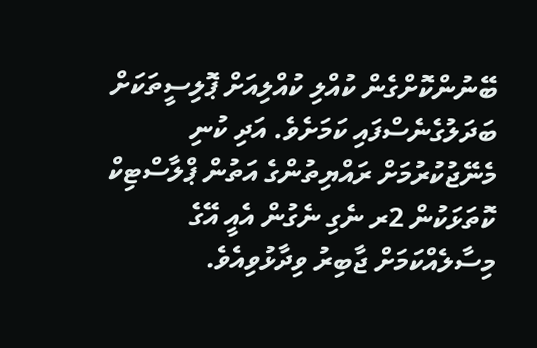ބޭނުންކޮށްގެން ކުއްލި ކުއްލިއަށް ޕޮލިސީތަކަށް ބަދަލުގެނެސްފައި ކަމަށެވެ. އަދި ކުނި މެނޭޖުކުރުމަށް ރައްޔިތުންގެ އަތުން ޕްލާސްޓިކް ކޮތަޅަކުން 2ރ ނެގި ނެގުން އެއީ އޭގެ މިސާލެއްކަމަށް ޖާބިރު ވިދާޅުވިއެވެ.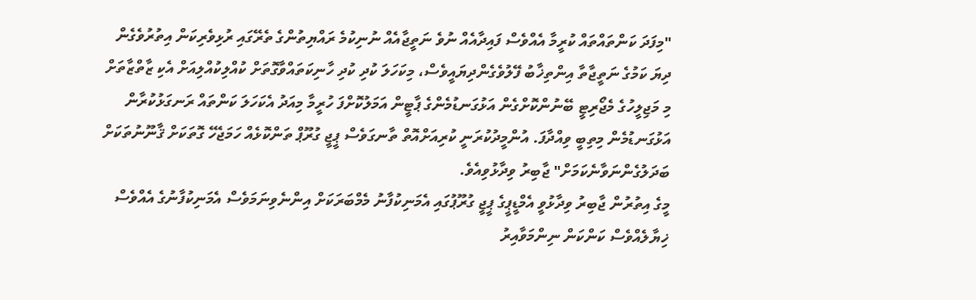"މިފަދަ ކަންތައްތައް ކުރީމާ އެއްވެސް ފައިދާއެއް ނުވެ ނަތީޖާއެއް ނުނިކުމެ ރައްޔިތުންގެ ތެރޭގައި ރުޅިވެރިކަން އިތުރުވެގެން ދިޔަ ކަމުގެ ނަތީޖާތާ އިންތިޚާބު ފޭލުވެގެންދިޔައީވެސް، މިކަހަލަ ކުދި ކުދި ހާނިކަތައްވާގޮތަށް ކުއްލިކުއްލިއަށް އެކި ޒާތްޒާތަށް މި މަޖިލީހުގެ މެޖޯރިޓީ ބޭނުންކޮށްގެން އަޅުގަނޑުމެންގެ ޕާޓީން އަމަލުކޮށްފަ ހުރީމާ މިއަދު އެކަހަލަ ކަންތައް ރަނގަޅުކުރާން އަޅުގަނޑުމެން މިތިބީ ވިއްދާފަ. އުންމީދުކުރަނީ ކުރިއަށްއޮތް ތާނގަވެސް ޕީޖީ ގުރޫޕް ތަންކޮޅެއް ހަމަޖެހޭ ގޮތަކަށް ޤާނޫނުތަކަށް ބަދަލުގެންނަވާނެކަމަށް" ޖާބިރު ވިދާޅުވިއެވެ.
މީގެ އިތުރުން ޖާބިރު ވިދާޅުވީ އެމްޑީޕީގެ ޕީޖީ ގުރޫޕުގައި އެމަނިކުފާނު މެމްބަރަކަށް އިންނެވިނަމަވެސް އެމަނިކުފާނުގެ އެއްވެސް ޚިޔާލެއްވެސް ކަންކަން ނިންމަވާއިރު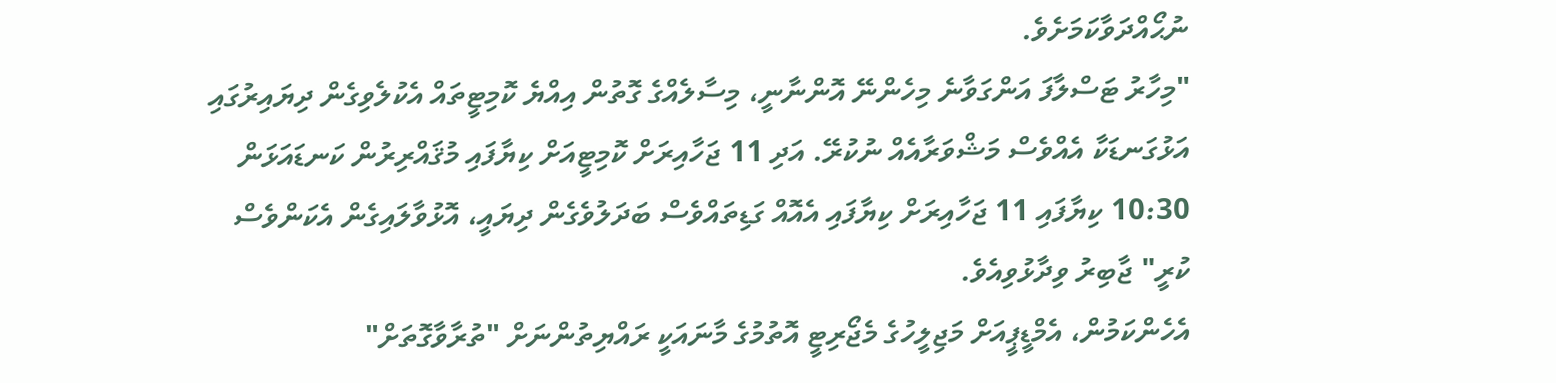ނުޙޯއްދަވާކަމަށެވެ.
"މިހާރު ޓަސްލާފަ އަންގަވާނެ މިހެންނޭ އޮންނާނީ، މިސާލެއްގެ ގޮތުން އިއްޔެ ކޮމިޓީތައް އެކުލެވިގެން ދިޔައިރުގައި އަޅުގަނޑަކާ އެއްވެސް މަޝްވަރާއެއް ނުކުރޭ. އަދި 11 ޖަހާއިރަށް ކޮމިޓީއަށް ކިޔާފައި މުޤައްރިރުން ކަނޑައަޅަން 10:30 ކިޔާފައި 11 ޖަހާއިރަށް ކިޔާފައި އެއޮއް ގަޑިތައްވެސް ބަދަލުވެގެން ދިޔައީ، އޮޅުވާލައިގެން އެކަންވެސް ކުރީ" ޖާބިރު ވިދާޅުވިއެވެ.
އެހެންކަމުން، އެމްޑީޕީއަށް މަޖިލީހުގެ މެޖޯރިޓީ އޮތުމުގެ މާނައަކީ ރައްޔިތުންނަށް "ތުރާވާގޮތަށް"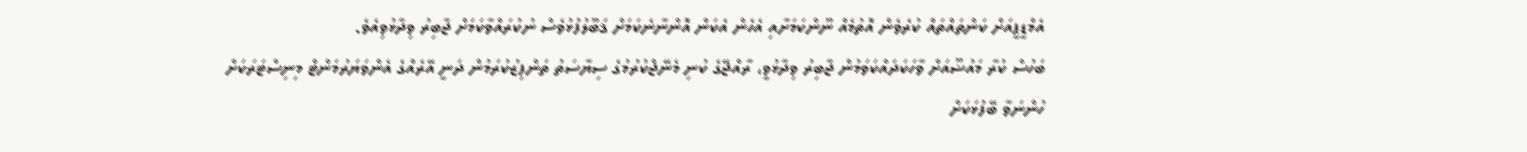އެމްޑީޕީއަށް ކަންތައްތައް ކުރެވެން އޮތުމެއް ނޫންކަމަށާއި އެހެން އެކަން އޮންނާނެކަމަށް ޤަބޫލުފުޅުވެސް ނުކުރައްވާކަމަށް ޖާބިރު ވިދާޅުވިއެވެ.
ބަހުސް ކުރާ މައުޟޫއަށް ވާހަކަދައްކަވަމުން ޖާބިރު ވިދާޅުވީ، ރާއްޖޭގެ ކުނި މެނޭޖްކުރުމުގެ ސިޔާސަތު ތަންފިޒުކުރަމުން ދަނީ އޭރެއްގެ އެންވަޔަރުމަންޓް މިނިސްޓަރަކަށް ހުންނަވާ ބޭފުޅަކަށް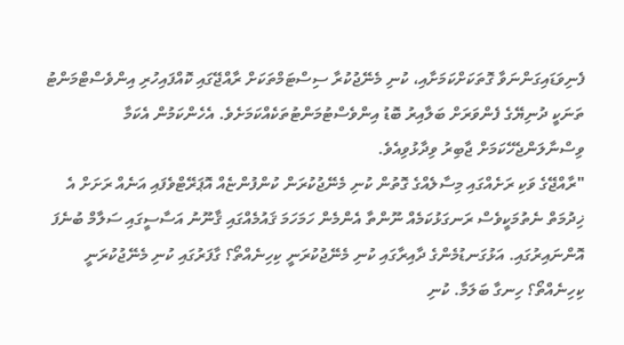ފެނިވަޑައިގަންނަވާ ގޮތަކަށްކަމަށާއި، ކުނި މެނޭޖުކުރާ ސިސްޓަމްތަކަށް ރާއްޖޭގައި ކޮއްފައިހުރި އިންވެސްޓްމަންޓު ތަނަކީ ދުނިޔޭގެ ފެންވަރަށް ބަލާއިރު ބޮޑު އިންވެސްޓުމަންޓުތަކެއްކަމަށެވެ. އެހެންކަމުން އެކަމާ ވިސްނާލަންޖެހޭކަމަށް ޖާބިރު ވިދާޅުވިއެވެ.
"ރާއްޖޭގެ ވަކި ރަށެއްގައި މިސާލެއްގެ ގޮތުން ކުނި މެނޭޖުކުރަން ކުންފުންޏެއް އޮޕަރޭޓްވެފައި އަނެއް ރަށަށް އެ ޚިދުމަތް ނެތުމަކީވެސް ރަނގަޅުކަމެއް ނޫންތާ އެންމެން ހަމަހަމަ ޤައުމެއްގައި ޤާނޫނު އަސާސީގައި ސަލާމް ބުނެފަ އޮންނައިރުގައި. އަޅުގަނޑުމެންގެ ދާއިރާގައި ކުނި މެނޭޖުކުރަނީ ކިހިނެއްތޯ؟ ގާފަރުގައި ކުނި މެނޭޖުކުރަނީ ކިހިނެއްތޯ؟ ހިނގާ ބަލަމާ. ކުނި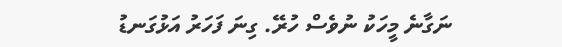ނަގާނެ މީހަކު ނުވެސް ހުރޭ. ގިނަ ފަހަރު އަޅުގަނޑު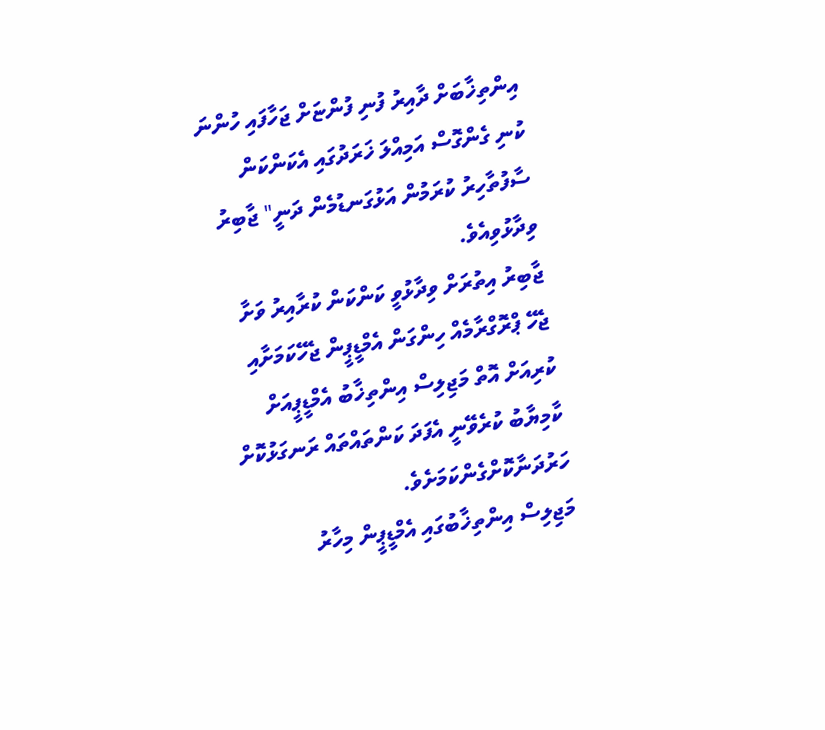އިންތިޚާބަށް ދާއިރު ފުނި ފުންޏަށް ޖަހާފައި ހުންނަ ކުނި ގެންގޮސް އަމިއްލަ ޚަރަދުގައި އެކަންކަން ސާފުތާހިރު ކުރަމުން އަޅުގަނޑުމެން ދަނީ" ޖާބިރު ވިދާޅުވިއެވެ.
ޖާބިރު އިތުރަށް ވިދާޅުވީ ކަންކަން ކުރާއިރު ވަށާ ޖެހޭ ޕްރޮގްރާމެއް ހިންގަން އެމްޑީޕީން ޖެހޭކަމަށާއި ކުރިއަށް އޮތް މަޖިލިސް އިންތިޚާބު އެމްޑީޕީއަށް ކާމިޔާބު ކުރެވޭނީ އެފަދަ ކަންތައްތައް ރަނގަޅުކޮށް ހަރުދަނާކޮށްގެންކަމަށެވެ.
މަޖިލިސް އިންތިޚާބުގައި އެމްޑީޕީން މިހާރު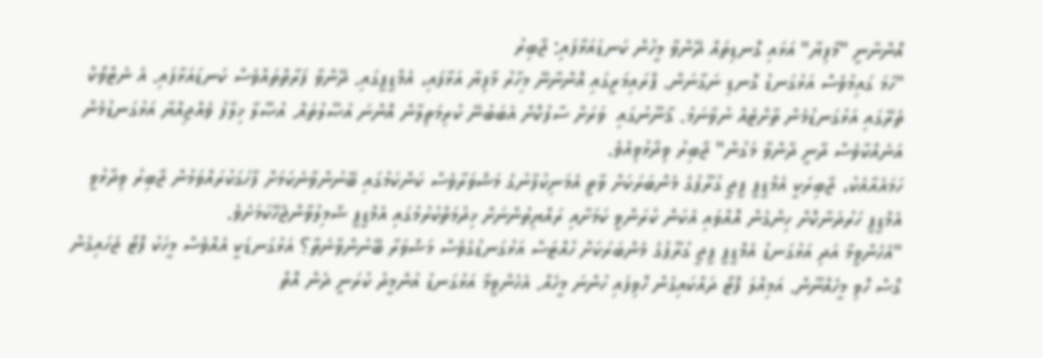އޮންނާނީ "މާފިޔާ" އަޅައި ގޮނޑިތައް ދޭންވާ މީހުން ކަނޑައަޅާފައި: ޖާބިރު
"ހަމަ ގައިމުވެސް އަޅުގަނޑު ގޮނޑި ނަގާނަން. ޕްރައިމަރީގައި އޮންނާނޭ މިހާރު މާފިޔާ އަޅާފައި، އެމްޑީޕީގައި. ދޭންވާ ފަރާތްތައްވެސް ކަނޑައަޅާފައި. އެ ނެޓްވޯކް ތެރޭގައި އަޅުގަނޑުމެން ތާށްޓެއް ނުވާނަމު. ޤާނޫނުގައި  ވަރަށް ސާފުކޮށް އެބަބުނޭ ކުރިމަތިލާން އޮންނަ އުޞޫލުތައް. އުޞޫލާ ޚިލާފު ވެއްޖިއްޔާ އަޅުގަނޑުމެން އަނެއްކާވެސް ދާނީ ދާންވާ މަގުން" ޖާބިރު ވިދާޅުވިއެވެ.
ހަމައެއާއެކު، ޖާބިރަކީ އެމްޑީޕީ ޕީޖީ ގުރޫޕުގެ މެންބަރަކަށް ވާތީ އެމަނިކުފާނުގެ މަޝްވަރާވެސް ކަންކަމުގައި ބޭނުންވާނެކަމަށް ފާހަގަކުރައްވަމުން ޖާބިރު ވިދާޅުވީ އެމްޑީޕީ ހަރުދަނާކޮށް ހިންގެން އޮއްވައި އެކަން ކުރަންވީ ކަމަށާއި ރައްޔިތުންނަށް ޚިދުމަތްކުރުމުގައި އެމްޑީޕީ ޝާމިލުވާންޖެހޭކަމަށެވެ.
"އެހެންވީމާ އަދި އަޅުގަނޑު އެމްޑީޕީ ޕީޖީ ގުރޫޕުގެ މެންބަރަކަށް ހުއްޓަސް އަޅުގަނޑުގެވެސް މަޝްވަރާ ބޭނުންވާނެތާ؟ އަޅުގަނޑަކީ އެއްވެސް މީހަކު ފޮޓޯ ޖަހައިގެން ގޮސް ހޮވި މީހެއްނޫން. އަމިއްލަ ފޮޓޯ ދައްކައިގެން ހޮވިފައި ހުންނަ މީހެއް. އެހެންވީމާ އަޅުގަނޑު އުންމީދު ކުރަނީ ދެން އޮތް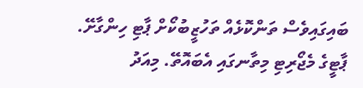ބައިގައިވެސް ތަންކޮޅެއް ތަހުޒީބުކޯށް ޕާޓި ހިންގާށޭ. ޕާޓީގެ މެޖޯރިޓި މިތާނގައި އެބައޮތޭ. މިއަދު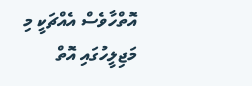އޮތްހާވެސް އެއްޗަކީ މި މަޖިލީހުގައި އޮތް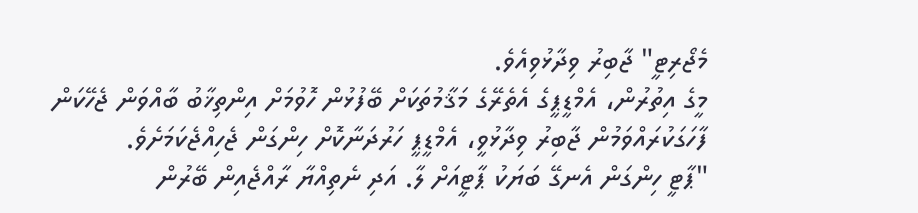މެޖޯރިޓީ" ޖާބިރު ވިދާޅުވިއެވެ.
މީގެ އިތުރުން، އެމްޑީޕީގެ އެތެރޭގެ މަޤާމުތަކަށް ބޭފުޅުން ހޮވުމަށް އިންތިޚާބު ބާއްވަން ޖެހޭކަން ފާހަގަކުރައްވަމުން ޖާބިރު ވިދާޅުވީ، އެމްޑީޕީ ހަރުދަނާކޮށް ހިންގަން ޖެހިއްޖެކަމަށެވެ.
"ޕާޓީ ހިންގަން އެނގޭ ބަޔަކު ޕާޓީއަށް ލާ. އަދި ނެތިއްޔާ ރާއްޖެއިން ބޭރުން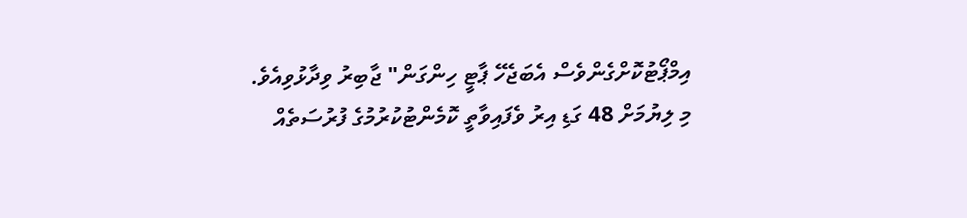އިމްޕޯޓުކޮށްގެންވެސް އެބަޖެހޭ ޕާޓީ ހިންގަން" ޖާބިރު ވިދާޅުވިއެވެ.
މި ލިޔުމަށް 48 ގަޑި އިރު ވެފައިވާތީ ކޮމެންޓުކުރުމުގެ ފުރުސަތެއް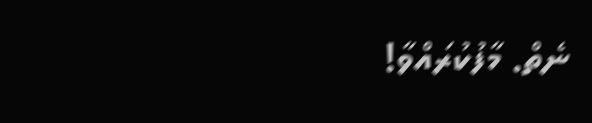ނެތް. މާފުކުރައްވާ!